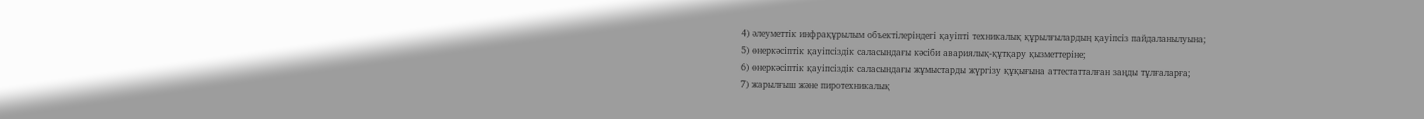4) әлеуметтік инфрақұрылым объектілеріндегі қауіпті техникалық құрылғылардың қауіпсіз пайдаланылуына;
5) өнеркәсіптік қауіпсіздік саласындағы кәсіби авариялық-құтқару қызметтеріне;
6) өнеркәсіптік қауіпсіздік саласындағы жұмыстарды жүргізу құқығына аттестатталған заңды тұлғаларға;
7) жарылғыш және пиротехникалық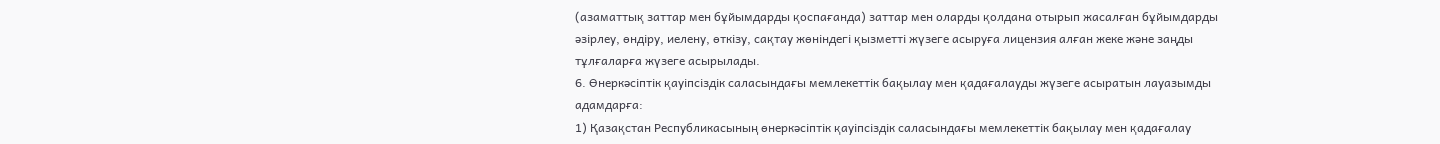(азаматтық заттар мен бұйымдарды қоспағанда) заттар мен оларды қолдана отырып жасалған бұйымдарды әзірлеу, өндіру, иелену, өткізу, сақтау жөніндегі қызметті жүзеге асыруға лицензия алған жеке және заңды тұлғаларға жүзеге асырылады.
6. Өнеркәсіптік қауіпсіздік саласындағы мемлекеттік бақылау мен қадағалауды жүзеге асыратын лауазымды адамдарға:
1) Қазақстан Республикасының өнеркәсіптік қауіпсіздік саласындағы мемлекеттік бақылау мен қадағалау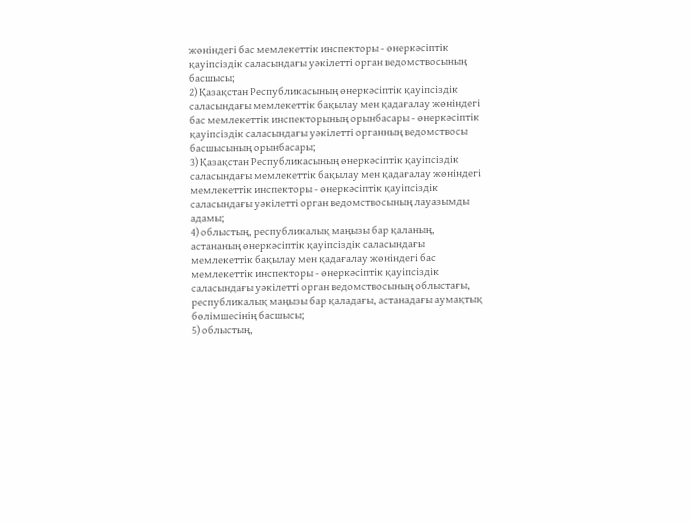жөніндегі бас мемлекеттік инспекторы - өнеркәсіптік қауіпсіздік саласындағы уәкілетті орган ведомствосының басшысы;
2) Қазақстан Республикасының өнеркәсіптік қауіпсіздік саласындағы мемлекеттік бақылау мен қадағалау жөніндегі бас мемлекеттік инспекторының орынбасары - өнеркәсіптік қауіпсіздік саласындағы уәкілетті органның ведомствосы басшысының орынбасары;
3) Қазақстан Республикасының өнеркәсіптік қауіпсіздік саласындағы мемлекеттік бақылау мен қадағалау жөніндегі мемлекеттік инспекторы - өнеркәсіптік қауіпсіздік саласындағы уәкілетті орган ведомствосының лауазымды адамы;
4) облыстың, республикалық маңызы бар қаланың, астананың өнеркәсіптік қауіпсіздік саласындағы мемлекеттік бақылау мен қадағалау жөніндегі бас мемлекеттік инспекторы - өнеркәсіптік қауіпсіздік саласындағы уәкілетті орган ведомствосының облыстағы, республикалық маңызы бар қаладағы, астанадағы аумақтық бөлімшесінің басшысы;
5) облыстың,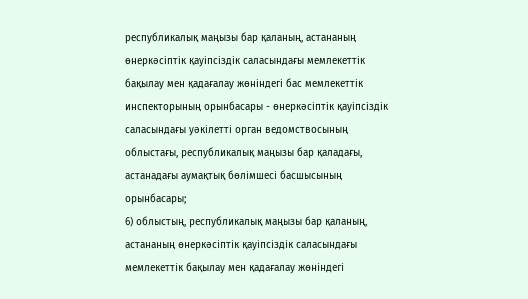республикалық маңызы бар қаланың, астананың өнеркәсіптік қауіпсіздік саласындағы мемлекеттік бақылау мен қадағалау жөніндегі бас мемлекеттік инспекторының орынбасары - өнеркәсіптік қауіпсіздік саласындағы уәкілетті орган ведомствосының облыстағы, республикалық маңызы бар қаладағы, астанадағы аумақтық бөлімшесі басшысының орынбасары;
6) облыстың, республикалық маңызы бар қаланың, астананың өнеркәсіптік қауіпсіздік саласындағы мемлекеттік бақылау мен қадағалау жөніндегі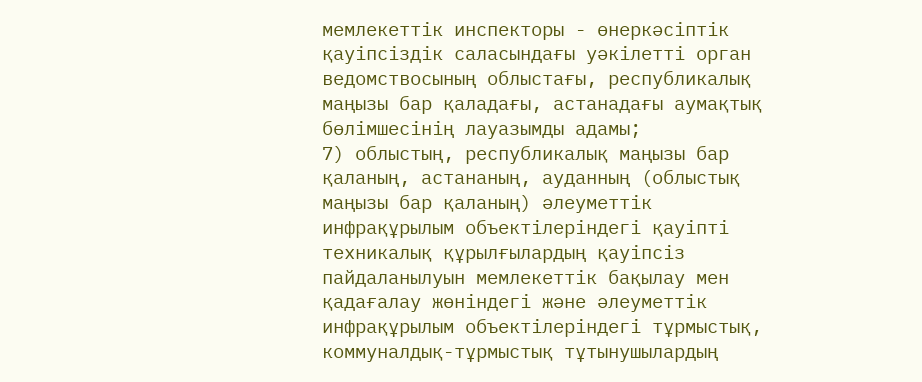мемлекеттік инспекторы - өнеркәсіптік қауіпсіздік саласындағы уәкілетті орган ведомствосының облыстағы, республикалық маңызы бар қаладағы, астанадағы аумақтық бөлімшесінің лауазымды адамы;
7) облыстың, республикалық маңызы бар қаланың, астананың, ауданның (облыстық маңызы бар қаланың) әлеуметтік инфрақұрылым объектілеріндегі қауіпті техникалық құрылғылардың қауіпсіз пайдаланылуын мемлекеттік бақылау мен қадағалау жөніндегі және әлеуметтік инфрақұрылым объектілеріндегі тұрмыстық, коммуналдық-тұрмыстық тұтынушылардың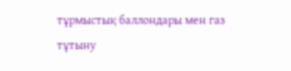тұрмыстық баллондары мен газ тұтыну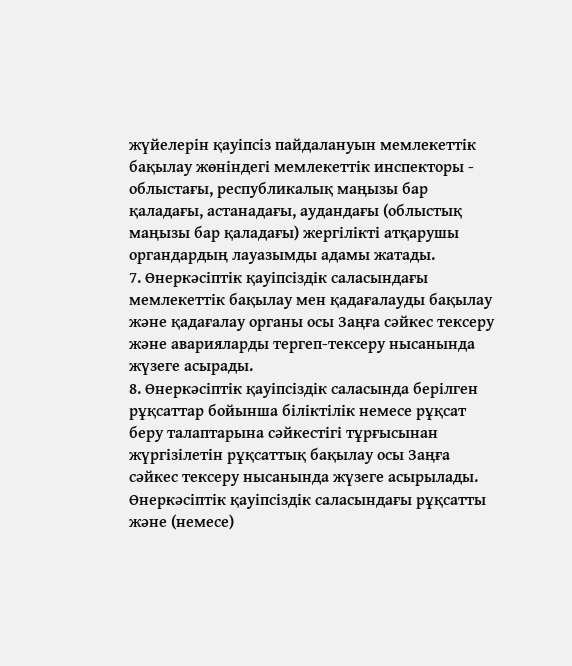жүйелерін қауіпсіз пайдалануын мемлекеттік бақылау жөніндегі мемлекеттік инспекторы - облыстағы, республикалық маңызы бар қаладағы, астанадағы, аудандағы (облыстық маңызы бар қаладағы) жергілікті атқарушы органдардың лауазымды адамы жатады.
7. Өнеркәсіптік қауіпсіздік саласындағы мемлекеттік бақылау мен қадағалауды бақылау және қадағалау органы осы Заңға сәйкес тексеру және аварияларды тергеп-тексеру нысанында жүзеге асырады.
8. Өнеркәсіптік қауіпсіздік саласында берілген рұқсаттар бойынша біліктілік немесе рұқсат беру талаптарына сәйкестігі тұрғысынан жүргізілетін рұқсаттық бақылау осы Заңға сәйкес тексеру нысанында жүзеге асырылады.
Өнеркәсіптік қауіпсіздік саласындағы рұқсатты және (немесе)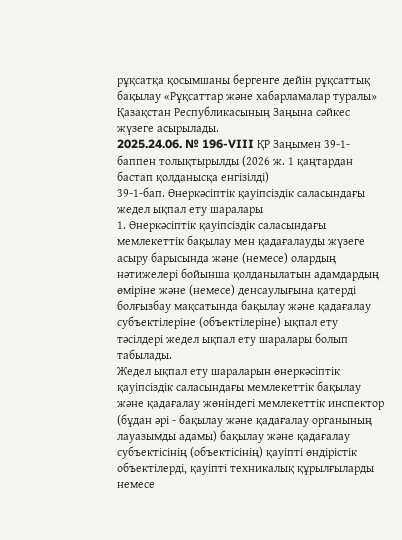рұқсатқа қосымшаны бергенге дейін рұқсаттық бақылау «Рұқсаттар және хабарламалар туралы» Қазақстан Республикасының Заңына сәйкес жүзеге асырылады.
2025.24.06. № 196-VIII ҚР Заңымен 39-1-баппен толықтырылды (2026 ж. 1 қаңтардан бастап қолданысқа енгізілді)
39-1-бап. Өнеркәсіптік қауіпсіздік саласындағы жедел ықпал ету шаралары
1. Өнеркәсіптік қауіпсіздік саласындағы мемлекеттік бақылау мен қадағалауды жүзеге асыру барысында және (немесе) олардың нәтижелері бойынша қолданылатын адамдардың өміріне және (немесе) денсаулығына қатерді болғызбау мақсатында бақылау және қадағалау субъектілеріне (объектілеріне) ықпал ету тәсілдері жедел ықпал ету шаралары болып табылады.
Жедел ықпал ету шараларын өнеркәсіптік қауіпсіздік саласындағы мемлекеттік бақылау және қадағалау жөніндегі мемлекеттік инспектор (бұдан әрі - бақылау және қадағалау органының лауазымды адамы) бақылау және қадағалау субъектісінің (объектісінің) қауіпті өндірістік объектілерді, қауіпті техникалық құрылғыларды немесе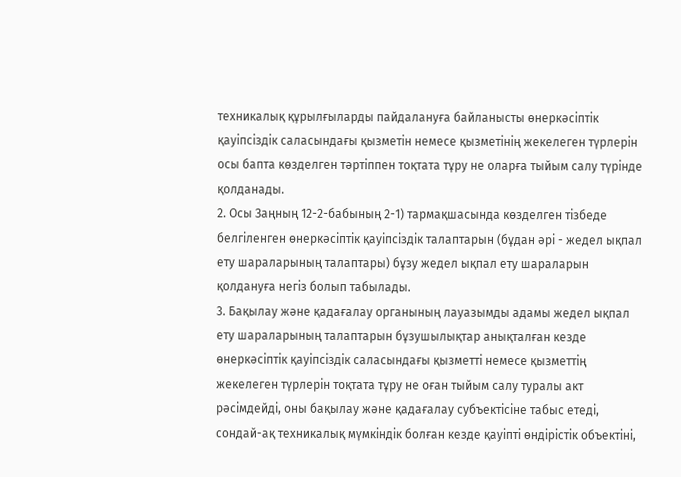техникалық құрылғыларды пайдалануға байланысты өнеркәсіптік қауіпсіздік саласындағы қызметін немесе қызметінің жекелеген түрлерін осы бапта көзделген тәртіппен тоқтата тұру не оларға тыйым салу түрінде қолданады.
2. Осы Заңның 12-2-бабының 2-1) тармақшасында көзделген тізбеде белгіленген өнеркәсіптік қауіпсіздік талаптарын (бұдан әрі - жедел ықпал ету шараларының талаптары) бұзу жедел ықпал ету шараларын қолдануға негіз болып табылады.
3. Бақылау және қадағалау органының лауазымды адамы жедел ықпал ету шараларының талаптарын бұзушылықтар анықталған кезде өнеркәсіптік қауіпсіздік саласындағы қызметті немесе қызметтің жекелеген түрлерін тоқтата тұру не оған тыйым салу туралы акт рәсімдейді, оны бақылау және қадағалау субъектісіне табыс етеді, сондай-ақ техникалық мүмкіндік болған кезде қауіпті өндірістік объектіні,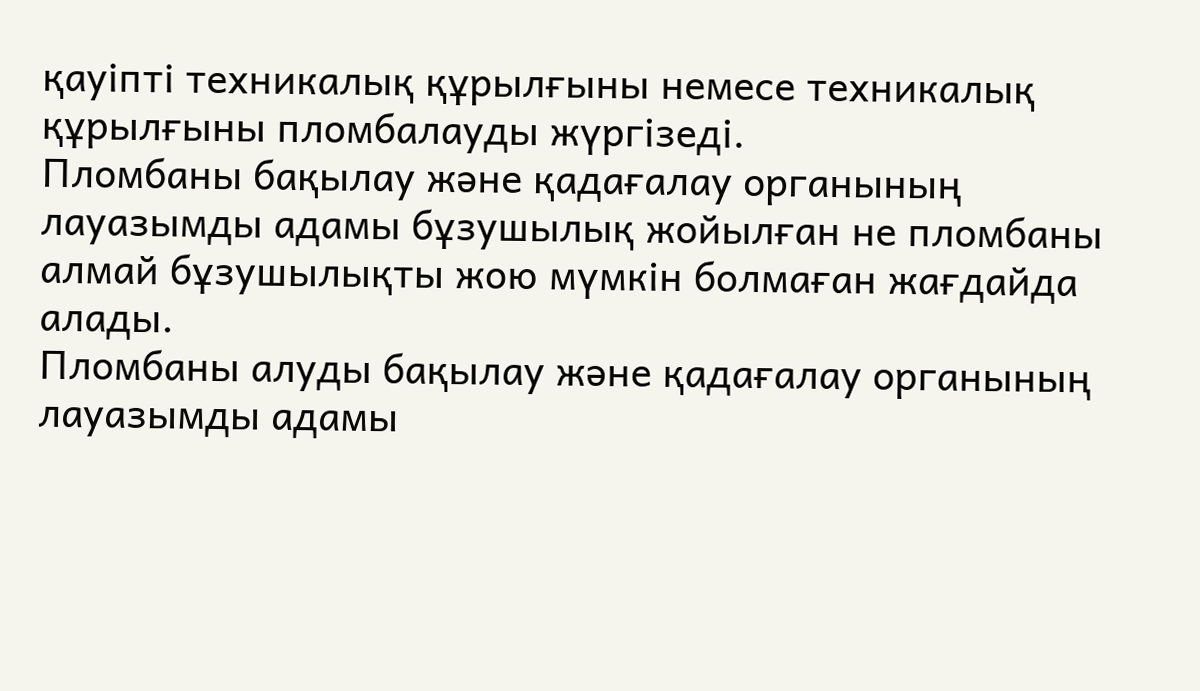қауіпті техникалық құрылғыны немесе техникалық құрылғыны пломбалауды жүргізеді.
Пломбаны бақылау және қадағалау органының лауазымды адамы бұзушылық жойылған не пломбаны алмай бұзушылықты жою мүмкін болмаған жағдайда алады.
Пломбаны алуды бақылау және қадағалау органының лауазымды адамы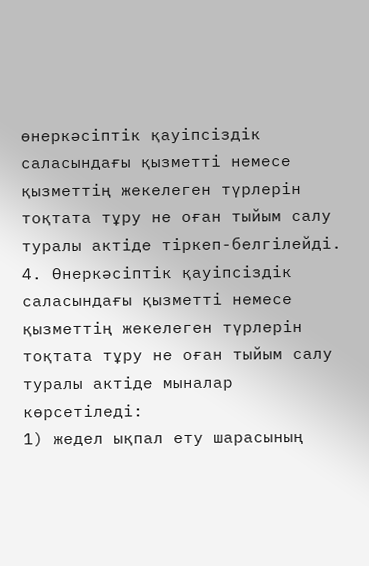өнеркәсіптік қауіпсіздік саласындағы қызметті немесе қызметтің жекелеген түрлерін тоқтата тұру не оған тыйым салу туралы актіде тіркеп-белгілейді.
4. Өнеркәсіптік қауіпсіздік саласындағы қызметті немесе қызметтің жекелеген түрлерін тоқтата тұру не оған тыйым салу туралы актіде мыналар көрсетіледі:
1) жедел ықпал ету шарасының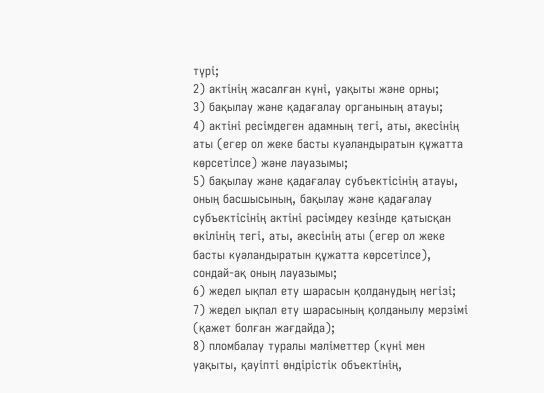түрі;
2) актінің жасалған күні, уақыты және орны;
3) бақылау және қадағалау органының атауы;
4) актіні ресімдеген адамның тегі, аты, әкесінің аты (егер ол жеке басты куәландыратын құжатта көрсетілсе) және лауазымы;
5) бақылау және қадағалау субъектісінің атауы, оның басшысының, бақылау және қадағалау субъектісінің актіні рәсімдеу кезінде қатысқан өкілінің тегі, аты, әкесінің аты (егер ол жеке басты куәландыратын құжатта көрсетілсе), сондай-ақ оның лауазымы;
6) жедел ықпал ету шарасын қолданудың негізі;
7) жедел ықпал ету шарасының қолданылу мерзімі (қажет болған жағдайда);
8) пломбалау туралы мәліметтер (күні мен уақыты, қауіпті өндірістік объектінің,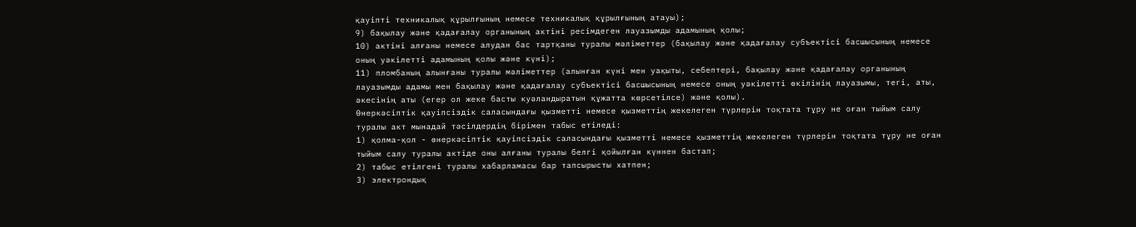қауіпті техникалық құрылғының немесе техникалық құрылғының атауы);
9) бақылау және қадағалау органының актіні ресімдеген лауазымды адамының қолы;
10) актіні алғаны немесе алудан бас тартқаны туралы мәліметтер (бақылау және қадағалау субъектісі басшысының немесе оның уәкілетті адамының қолы және күні);
11) пломбаның алынғаны туралы мәліметтер (алынған күні мен уақыты, себептері, бақылау және қадағалау органының лауазымды адамы мен бақылау және қадағалау субъектісі басшысының немесе оның уәкілетті өкілінің лауазымы, тегі, аты, әкесінің аты (егер ол жеке басты куәландыратын құжатта көрсетілсе) және қолы).
Өнеркәсіптік қауіпсіздік саласындағы қызметті немесе қызметтің жекелеген түрлерін тоқтата тұру не оған тыйым салу туралы акт мынадай тәсілдердің бірімен табыс етіледі:
1) қолма-қол - өнеркәсіптік қауіпсіздік саласындағы қызметті немесе қызметтің жекелеген түрлерін тоқтата тұру не оған тыйым салу туралы актіде оны алғаны туралы белгі қойылған күннен бастап;
2) табыс етілгені туралы хабарламасы бар тапсырысты хатпен;
3) электрондық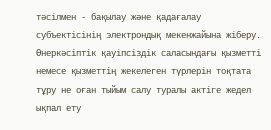тәсілмен - бақылау және қадағалау субъектісінің электрондық мекенжайына жіберу.
Өнеркәсіптік қауіпсіздік саласындағы қызметті немесе қызметтің жекелеген түрлерін тоқтата тұру не оған тыйым салу туралы актіге жедел ықпал ету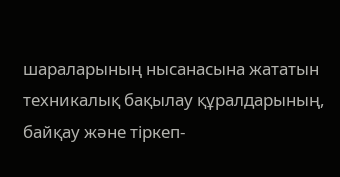шараларының нысанасына жататын техникалық бақылау құралдарының, байқау және тіркеп-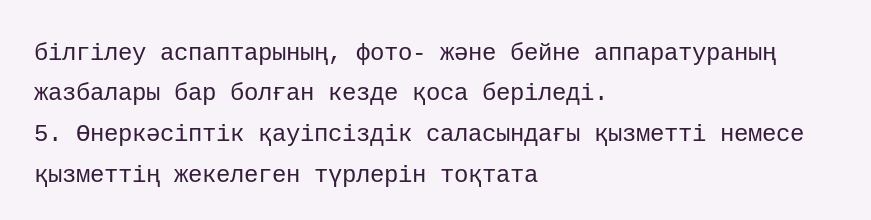білгілеу аспаптарының, фото- және бейне аппаратураның жазбалары бар болған кезде қоса беріледі.
5. Өнеркәсіптік қауіпсіздік саласындағы қызметті немесе қызметтің жекелеген түрлерін тоқтата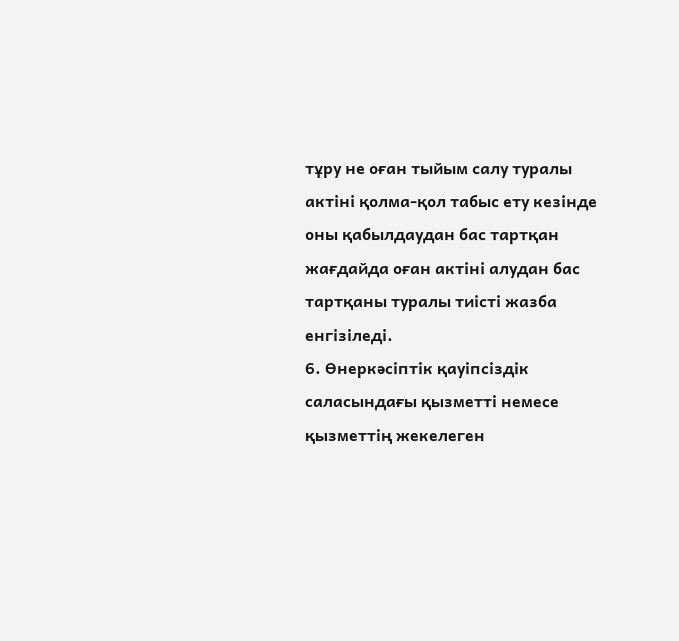тұру не оған тыйым салу туралы актіні қолма-қол табыс ету кезінде оны қабылдаудан бас тартқан жағдайда оған актіні алудан бас тартқаны туралы тиісті жазба енгізіледі.
6. Өнеркәсіптік қауіпсіздік саласындағы қызметті немесе қызметтің жекелеген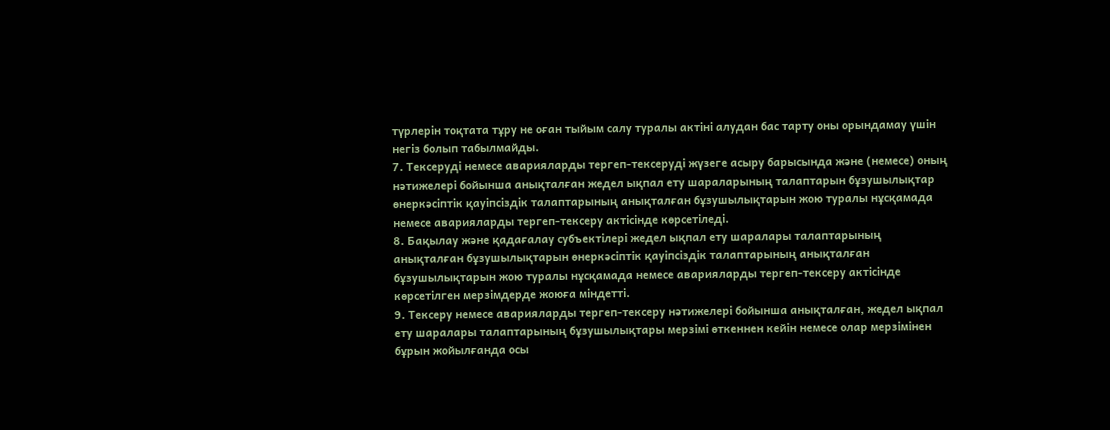түрлерін тоқтата тұру не оған тыйым салу туралы актіні алудан бас тарту оны орындамау үшін негіз болып табылмайды.
7. Тексеруді немесе аварияларды тергеп-тексеруді жүзеге асыру барысында және (немесе) оның нәтижелері бойынша анықталған жедел ықпал ету шараларының талаптарын бұзушылықтар өнеркәсіптік қауіпсіздік талаптарының анықталған бұзушылықтарын жою туралы нұсқамада немесе аварияларды тергеп-тексеру актісінде көрсетіледі.
8. Бақылау және қадағалау субъектілері жедел ықпал ету шаралары талаптарының анықталған бұзушылықтарын өнеркәсіптік қауіпсіздік талаптарының анықталған бұзушылықтарын жою туралы нұсқамада немесе аварияларды тергеп-тексеру актісінде көрсетілген мерзімдерде жоюға міндетті.
9. Тексеру немесе аварияларды тергеп-тексеру нәтижелері бойынша анықталған, жедел ықпал ету шаралары талаптарының бұзушылықтары мерзімі өткеннен кейін немесе олар мерзімінен бұрын жойылғанда осы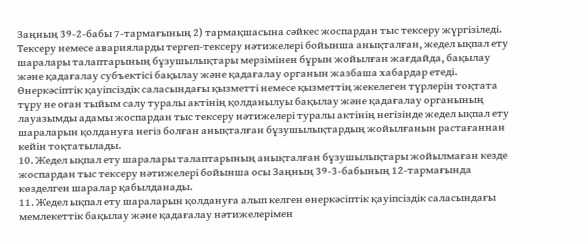Заңның 39-2-бабы 7-тармағының 2) тармақшасына сәйкес жоспардан тыс тексеру жүргізіледі.
Тексеру немесе аварияларды тергеп-тексеру нәтижелері бойынша анықталған, жедел ықпал ету шаралары талаптарының бұзушылықтары мерзімінен бұрын жойылған жағдайда, бақылау және қадағалау субъектісі бақылау және қадағалау органын жазбаша хабардар етеді.
Өнеркәсіптік қауіпсіздік саласындағы қызметті немесе қызметтің жекелеген түрлерін тоқтата тұру не оған тыйым салу туралы актінің қолданылуы бақылау және қадағалау органының лауазымды адамы жоспардан тыс тексеру нәтижелері туралы актінің негізінде жедел ықпал ету шараларын қолдануға негіз болған анықталған бұзушылықтардың жойылғанын растағаннан кейін тоқтатылады.
10. Жедел ықпал ету шаралары талаптарының анықталған бұзушылықтары жойылмаған кезде жоспардан тыс тексеру нәтижелері бойынша осы Заңның 39-3-бабының 12-тармағында көзделген шаралар қабылданады.
11. Жедел ықпал ету шараларын қолдануға алып келген өнеркәсіптік қауіпсіздік саласындағы мемлекеттік бақылау және қадағалау нәтижелерімен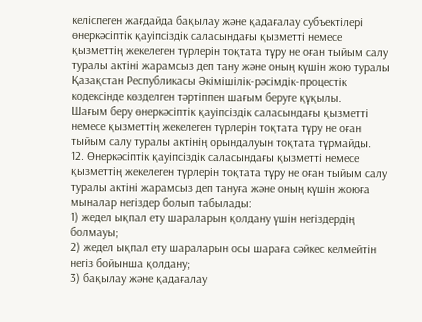келіспеген жағдайда бақылау және қадағалау субъектілері өнеркәсіптік қауіпсіздік саласындағы қызметті немесе қызметтің жекелеген түрлерін тоқтата тұру не оған тыйым салу туралы актіні жарамсыз деп тану және оның күшін жою туралы Қазақстан Республикасы Әкімішілік-рәсімдік-процестік кодексінде көзделген тәртіппен шағым беруге құқылы.
Шағым беру өнеркәсіптік қауіпсіздік саласындағы қызметті немесе қызметтің жекелеген түрлерін тоқтата тұру не оған тыйым салу туралы актінің орындалуын тоқтата тұрмайды.
12. Өнеркәсіптік қауіпсіздік саласындағы қызметті немесе қызметтің жекелеген түрлерін тоқтата тұру не оған тыйым салу туралы актіні жарамсыз деп тануға және оның күшін жоюға мыналар негіздер болып табылады:
1) жедел ықпал ету шараларын қолдану үшін негіздердің болмауы;
2) жедел ықпал ету шараларын осы шараға сәйкес келмейтін негіз бойынша қолдану;
3) бақылау және қадағалау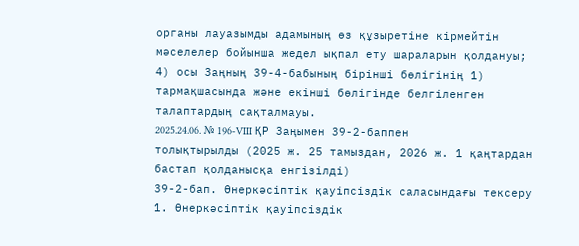органы лауазымды адамының өз құзыретіне кірмейтін мәселелер бойынша жедел ықпал ету шараларын қолдануы;
4) осы Заңның 39-4-бабының бірінші бөлігінің 1) тармақшасында және екінші бөлігінде белгіленген талаптардың сақталмауы.
2025.24.06. № 196-VIII ҚР Заңымен 39-2-баппен толықтырылды (2025 ж. 25 тамыздан, 2026 ж. 1 қаңтардан бастап қолданысқа енгізілді)
39-2-бап. Өнеркәсіптік қауіпсіздік саласындағы тексеру
1. Өнеркәсіптік қауіпсіздік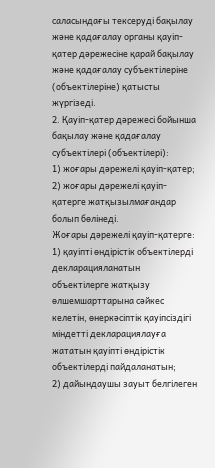саласындағы тексеруді бақылау және қадағалау органы қауіп-қатер дәрежесіне қарай бақылау және қадағалау субъектілеріне (объектілеріне) қатысты жүргізеді.
2. Қауіп-қатер дәрежесі бойынша бақылау және қадағалау субъектілері (объектілері):
1) жоғары дәрежелі қауіп-қатер;
2) жоғары дәрежелі қауіп-қатерге жатқызылмағандар болып бөлінеді.
Жоғары дәрежелі қауіп-қатерге:
1) қауіпті өндірістік объектілерді декларацияланатын объектілерге жатқызу өлшемшарттарына сәйкес келетін, өнеркәсіптік қауіпсіздігі міндетті декларациялауға жататын қауіпті өндірістік объектілерді пайдаланатын;
2) дайындаушы зауыт белгілеген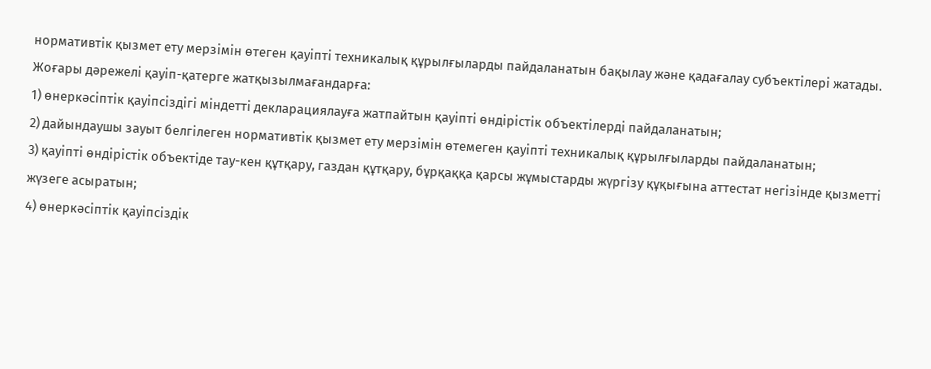нормативтік қызмет ету мерзімін өтеген қауіпті техникалық құрылғыларды пайдаланатын бақылау және қадағалау субъектілері жатады.
Жоғары дәрежелі қауіп-қатерге жатқызылмағандарға:
1) өнеркәсіптік қауіпсіздігі міндетті декларациялауға жатпайтын қауіпті өндірістік объектілерді пайдаланатын;
2) дайындаушы зауыт белгілеген нормативтік қызмет ету мерзімін өтемеген қауіпті техникалық құрылғыларды пайдаланатын;
3) қауіпті өндірістік объектіде тау-кен құтқару, газдан құтқару, бұрқаққа қарсы жұмыстарды жүргізу құқығына аттестат негізінде қызметті жүзеге асыратын;
4) өнеркәсіптік қауіпсіздік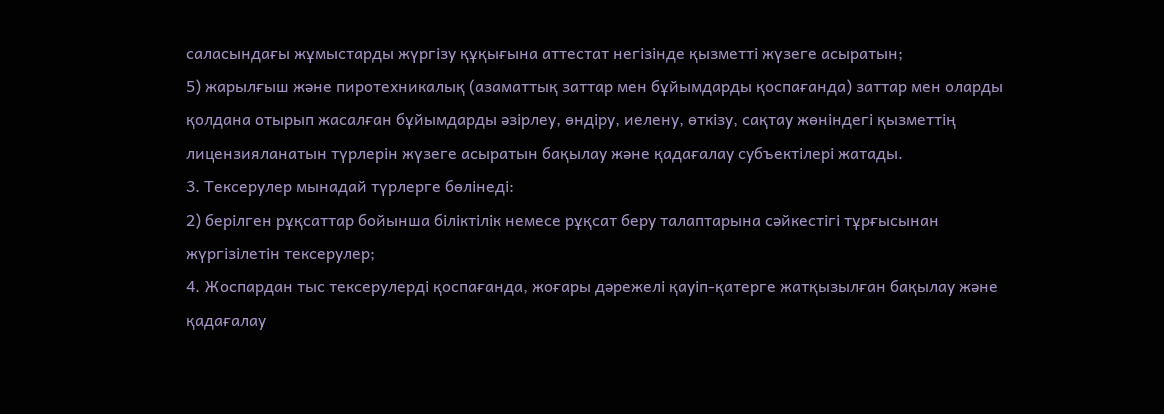саласындағы жұмыстарды жүргізу құқығына аттестат негізінде қызметті жүзеге асыратын;
5) жарылғыш және пиротехникалық (азаматтық заттар мен бұйымдарды қоспағанда) заттар мен оларды қолдана отырып жасалған бұйымдарды әзірлеу, өндіру, иелену, өткізу, сақтау жөніндегі қызметтің лицензияланатын түрлерін жүзеге асыратын бақылау және қадағалау субъектілері жатады.
3. Тексерулер мынадай түрлерге бөлінеді:
2) берілген рұқсаттар бойынша біліктілік немесе рұқсат беру талаптарына сәйкестігі тұрғысынан жүргізілетін тексерулер;
4. Жоспардан тыс тексерулерді қоспағанда, жоғары дәрежелі қауіп-қатерге жатқызылған бақылау және қадағалау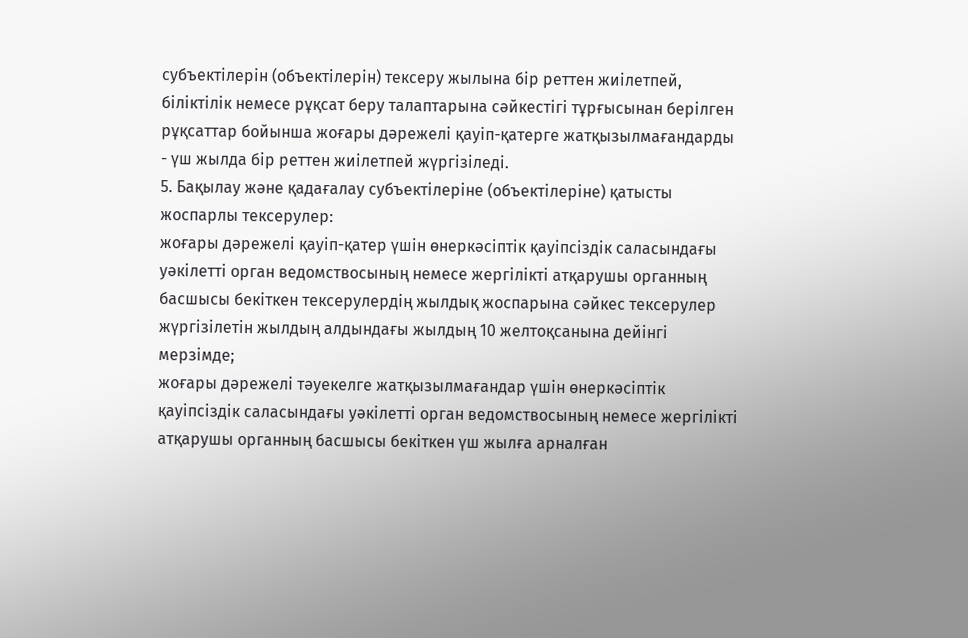субъектілерін (объектілерін) тексеру жылына бір реттен жиілетпей, біліктілік немесе рұқсат беру талаптарына сәйкестігі тұрғысынан берілген рұқсаттар бойынша жоғары дәрежелі қауіп-қатерге жатқызылмағандарды - үш жылда бір реттен жиілетпей жүргізіледі.
5. Бақылау және қадағалау субъектілеріне (объектілеріне) қатысты жоспарлы тексерулер:
жоғары дәрежелі қауіп-қатер үшін өнеркәсіптік қауіпсіздік саласындағы уәкілетті орган ведомствосының немесе жергілікті атқарушы органның басшысы бекіткен тексерулердің жылдық жоспарына сәйкес тексерулер жүргізілетін жылдың алдындағы жылдың 10 желтоқсанына дейінгі мерзімде;
жоғары дәрежелі тәуекелге жатқызылмағандар үшін өнеркәсіптік қауіпсіздік саласындағы уәкілетті орган ведомствосының немесе жергілікті атқарушы органның басшысы бекіткен үш жылға арналған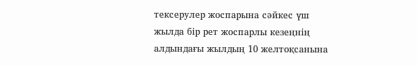тексерулер жоспарына сәйкес үш жылда бір рет жоспарлы кезеңнің алдындағы жылдың 10 желтоқсанына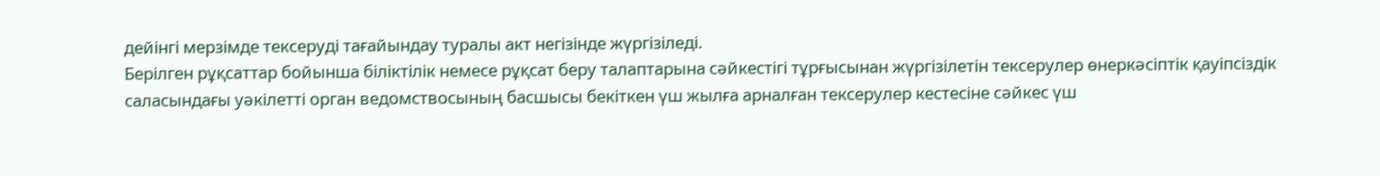дейінгі мерзімде тексеруді тағайындау туралы акт негізінде жүргізіледі.
Берілген рұқсаттар бойынша біліктілік немесе рұқсат беру талаптарына сәйкестігі тұрғысынан жүргізілетін тексерулер өнеркәсіптік қауіпсіздік саласындағы уәкілетті орган ведомствосының басшысы бекіткен үш жылға арналған тексерулер кестесіне сәйкес үш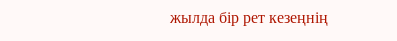жылда бір рет кезеңнің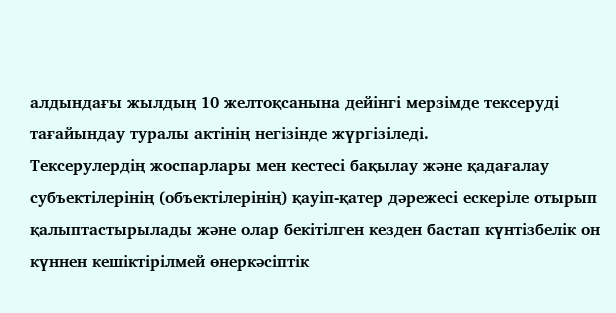алдындағы жылдың 10 желтоқсанына дейінгі мерзімде тексеруді тағайындау туралы актінің негізінде жүргізіледі.
Тексерулердің жоспарлары мен кестесі бақылау және қадағалау субъектілерінің (объектілерінің) қауіп-қатер дәрежесі ескеріле отырып қалыптастырылады және олар бекітілген кезден бастап күнтізбелік он күннен кешіктірілмей өнеркәсіптік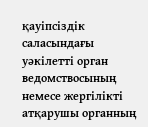қауіпсіздік саласындағы уәкілетті орган ведомствосының немесе жергілікті атқарушы органның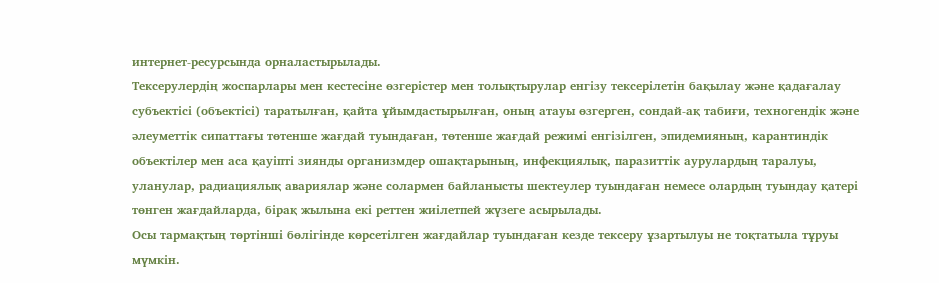интернет-ресурсында орналастырылады.
Тексерулердің жоспарлары мен кестесіне өзгерістер мен толықтырулар енгізу тексерілетін бақылау және қадағалау субъектісі (объектісі) таратылған, қайта ұйымдастырылған, оның атауы өзгерген, сондай-ақ табиғи, техногендік және әлеуметтік сипаттағы төтенше жағдай туындаған, төтенше жағдай режимі енгізілген, эпидемияның, карантиндік объектілер мен аса қауіпті зиянды организмдер ошақтарының, инфекциялық, паразиттік аурулардың таралуы, уланулар, радиациялық авариялар және солармен байланысты шектеулер туындаған немесе олардың туындау қатері төнген жағдайларда, бірақ жылына екі реттен жиілетпей жүзеге асырылады.
Осы тармақтың төртінші бөлігінде көрсетілген жағдайлар туындаған кезде тексеру ұзартылуы не тоқтатыла тұруы мүмкін.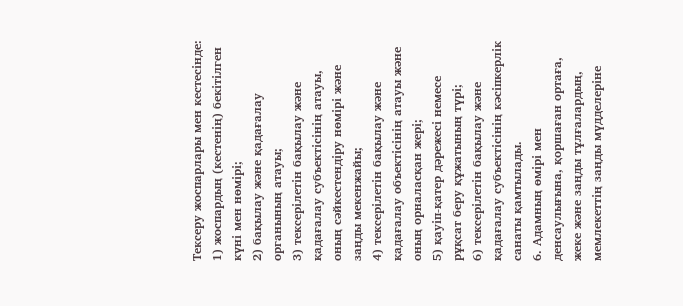Тексеру жоспарлары мен кестесінде:
1) жоспардың (кестенің) бекітілген күні мен нөмірі;
2) бақылау және қадағалау органының атауы;
3) тексерілетін бақылау және қадағалау субъектісінің атауы, оның сәйкестендіру нөмірі және заңды мекенжайы;
4) тексерілетін бақылау және қадағалау объектісінің атауы және оның орналасқан жері;
5) қауіп-қатер дәрежесі немесе рұқсат беру құжатының түрі;
6) тексерілетін бақылау және қадағалау субъектісінің кәсіпкерлік санаты қамтылады.
6. Адамның өмірі мен денсаулығына, қоршаған ортаға, жеке және заңды тұлғалардың, мемлекеттің заңды мүдделеріне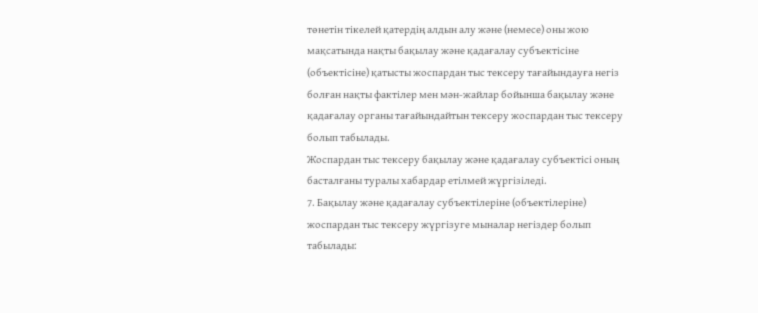төнетін тікелей қатердің алдын алу және (немесе) оны жою мақсатында нақты бақылау және қадағалау субъектісіне (объектісіне) қатысты жоспардан тыс тексеру тағайындауға негіз болған нақты фактілер мен мән-жайлар бойынша бақылау және қадағалау органы тағайындайтын тексеру жоспардан тыс тексеру болып табылады.
Жоспардан тыс тексеру бақылау және қадағалау субъектісі оның басталғаны туралы хабардар етілмей жүргізіледі.
7. Бақылау және қадағалау субъектілеріне (объектілеріне) жоспардан тыс тексеру жүргізуге мыналар негіздер болып табылады: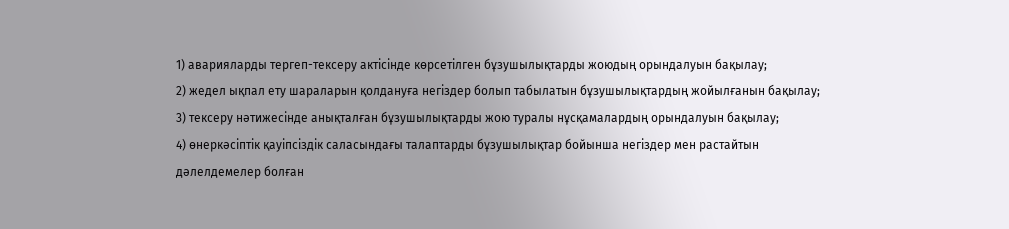1) аварияларды тергеп-тексеру актісінде көрсетілген бұзушылықтарды жоюдың орындалуын бақылау;
2) жедел ықпал ету шараларын қолдануға негіздер болып табылатын бұзушылықтардың жойылғанын бақылау;
3) тексеру нәтижесінде анықталған бұзушылықтарды жою туралы нұсқамалардың орындалуын бақылау;
4) өнеркәсіптік қауіпсіздік саласындағы талаптарды бұзушылықтар бойынша негіздер мен растайтын дәлелдемелер болған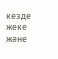кезде жеке және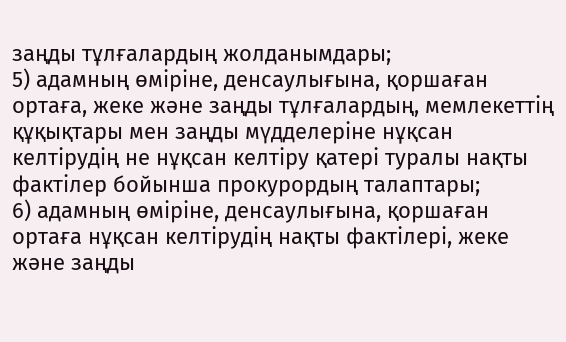заңды тұлғалардың жолданымдары;
5) адамның өміріне, денсаулығына, қоршаған ортаға, жеке және заңды тұлғалардың, мемлекеттің құқықтары мен заңды мүдделеріне нұқсан келтірудің не нұқсан келтіру қатері туралы нақты фактілер бойынша прокурордың талаптары;
6) адамның өміріне, денсаулығына, қоршаған ортаға нұқсан келтірудің нақты фактілері, жеке және заңды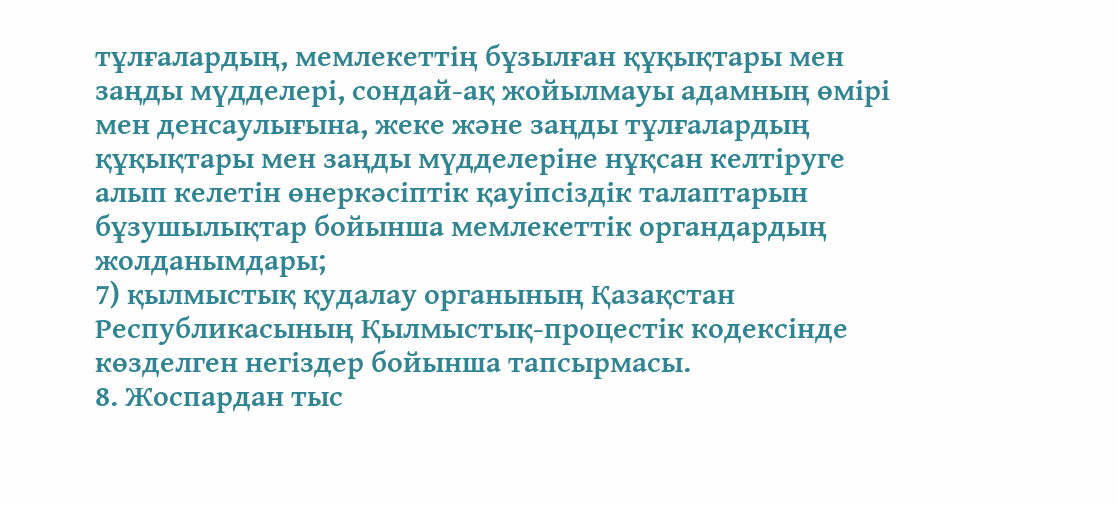тұлғалардың, мемлекеттің бұзылған құқықтары мен заңды мүдделері, сондай-ақ жойылмауы адамның өмірі мен денсаулығына, жеке және заңды тұлғалардың құқықтары мен заңды мүдделеріне нұқсан келтіруге алып келетін өнеркәсіптік қауіпсіздік талаптарын бұзушылықтар бойынша мемлекеттік органдардың жолданымдары;
7) қылмыстық қудалау органының Қазақстан Республикасының Қылмыстық-процестік кодексінде көзделген негіздер бойынша тапсырмасы.
8. Жоспардан тыс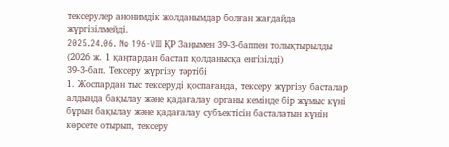тексерулер анонимдік жолданымдар болған жағдайда жүргізілмейді.
2025.24.06. № 196-VIII ҚР Заңымен 39-3-баппен толықтырылды (2026 ж. 1 қаңтардан бастап қолданысқа енгізілді)
39-3-бап. Тексеру жүргізу тәртібі
1. Жоспардан тыс тексеруді қоспағанда, тексеру жүргізу басталар алдында бақылау және қадағалау органы кемінде бір жұмыс күні бұрын бақылау және қадағалау субъектісін басталатын күнін көрсете отырып, тексеру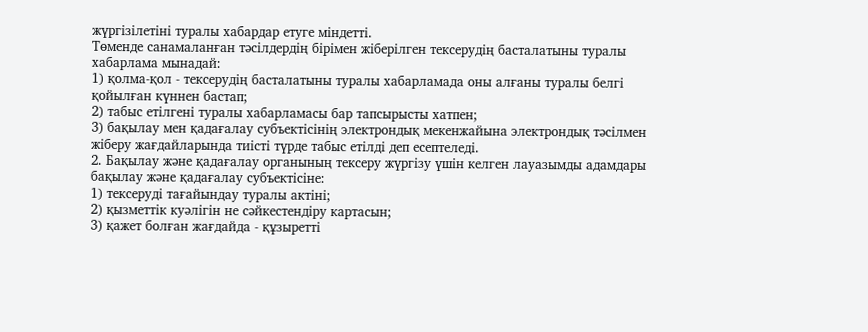жүргізілетіні туралы хабардар етуге міндетті.
Төменде санамаланған тәсілдердің бірімен жіберілген тексерудің басталатыны туралы хабарлама мынадай:
1) қолма-қол - тексерудің басталатыны туралы хабарламада оны алғаны туралы белгі қойылған күннен бастап;
2) табыс етілгені туралы хабарламасы бар тапсырысты хатпен;
3) бақылау мен қадағалау субъектісінің электрондық мекенжайына электрондық тәсілмен жіберу жағдайларында тиісті түрде табыс етілді деп есептеледі.
2. Бақылау және қадағалау органының тексеру жүргізу үшін келген лауазымды адамдары бақылау және қадағалау субъектісіне:
1) тексеруді тағайындау туралы актіні;
2) қызметтік куәлігін не сәйкестендіру картасын;
3) қажет болған жағдайда - құзыретті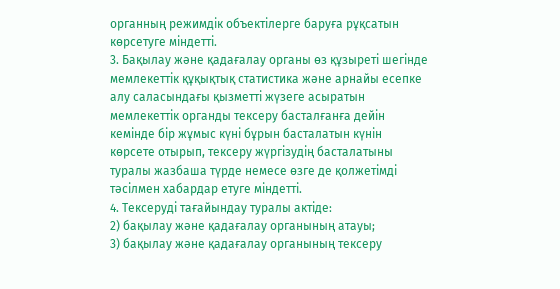органның режимдік объектілерге баруға рұқсатын көрсетуге міндетті.
3. Бақылау және қадағалау органы өз құзыреті шегінде мемлекеттік құқықтық статистика және арнайы есепке алу саласындағы қызметті жүзеге асыратын мемлекеттік органды тексеру басталғанға дейін кемінде бір жұмыс күні бұрын басталатын күнін көрсете отырып, тексеру жүргізудің басталатыны туралы жазбаша түрде немесе өзге де қолжетімді тәсілмен хабардар етуге міндетті.
4. Тексеруді тағайындау туралы актіде:
2) бақылау және қадағалау органының атауы;
3) бақылау және қадағалау органының тексеру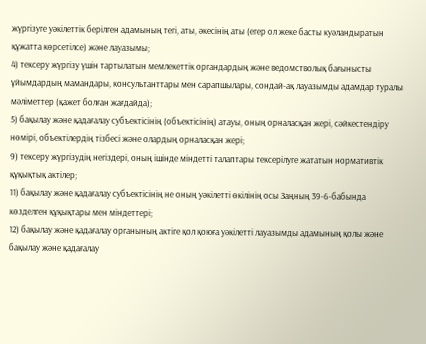жүргізуге уәкілеттік берілген адамының тегі, аты, әкесінің аты (егер ол жеке басты куәландыратын құжатта көрсетілсе) және лауазымы;
4) тексеру жүргізу үшін тартылатын мемлекеттік органдардың және ведомстволық бағынысты ұйымдардың мамандары, консультанттары мен сарапшылары, сондай-ақ лауазымды адамдар туралы мәліметтер (қажет болған жағдайда);
5) бақылау және қадағалау субъектісінің (объектісінің) атауы, оның орналасқан жері, сәйкестендіру нөмірі, объектілердің тізбесі және олардың орналасқан жері;
9) тексеру жүргізудің негіздері, оның ішінде міндетті талаптары тексерілуге жататын нормативтік құқықтық актілер;
11) бақылау және қадағалау субъектісінің не оның уәкілетті өкілінің осы Заңның 39-6-бабында көзделген құқықтары мен міндеттері;
12) бақылау және қадағалау органының актіге қол қоюға уәкілетті лауазымды адамының қолы және бақылау және қадағалау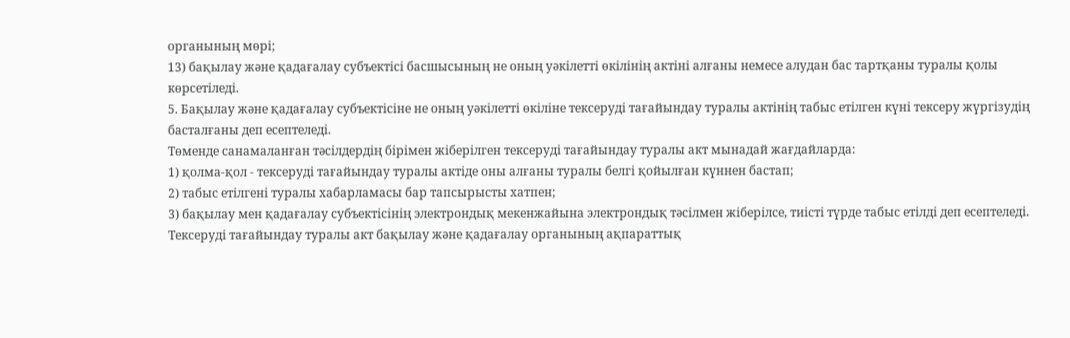органының мөрі;
13) бақылау және қадағалау субъектісі басшысының не оның уәкілетті өкілінің актіні алғаны немесе алудан бас тартқаны туралы қолы көрсетіледі.
5. Бақылау және қадағалау субъектісіне не оның уәкілетті өкіліне тексеруді тағайындау туралы актінің табыс етілген күні тексеру жүргізудің басталғаны деп есептеледі.
Төменде санамаланған тәсілдердің бірімен жіберілген тексеруді тағайындау туралы акт мынадай жағдайларда:
1) қолма-қол - тексеруді тағайындау туралы актіде оны алғаны туралы белгі қойылған күннен бастап;
2) табыс етілгені туралы хабарламасы бар тапсырысты хатпен;
3) бақылау мен қадағалау субъектісінің электрондық мекенжайына электрондық тәсілмен жіберілсе, тиісті түрде табыс етілді деп есептеледі.
Тексеруді тағайындау туралы акт бақылау және қадағалау органының ақпараттық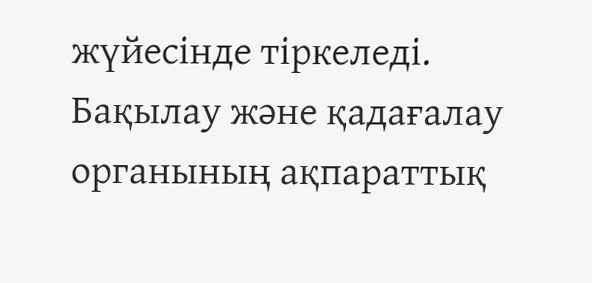жүйесінде тіркеледі.
Бақылау және қадағалау органының ақпараттық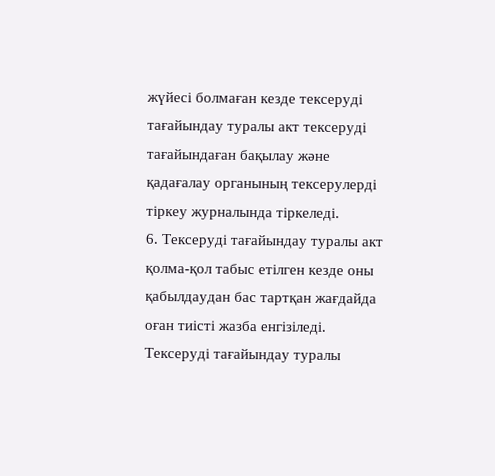жүйесі болмаған кезде тексеруді тағайындау туралы акт тексеруді тағайындаған бақылау және қадағалау органының тексерулерді тіркеу журналында тіркеледі.
6. Тексеруді тағайындау туралы акт қолма-қол табыс етілген кезде оны қабылдаудан бас тартқан жағдайда оған тиісті жазба енгізіледі.
Тексеруді тағайындау туралы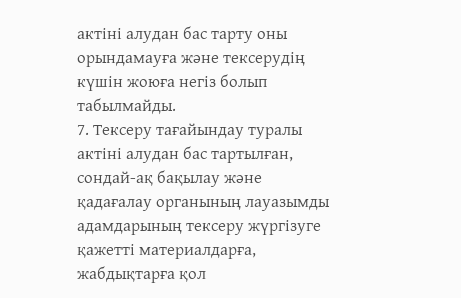актіні алудан бас тарту оны орындамауға және тексерудің күшін жоюға негіз болып табылмайды.
7. Тексеру тағайындау туралы актіні алудан бас тартылған, сондай-ақ бақылау және қадағалау органының лауазымды адамдарының тексеру жүргізуге қажетті материалдарға, жабдықтарға қол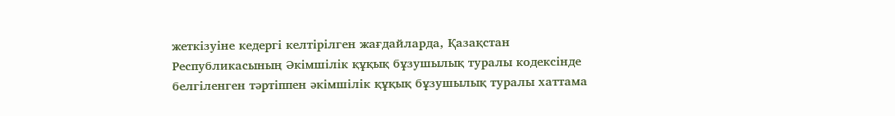жеткізуіне кедергі келтірілген жағдайларда, Қазақстан Республикасының Әкімшілік құқық бұзушылық туралы кодексінде белгіленген тәртіппен әкімшілік құқық бұзушылық туралы хаттама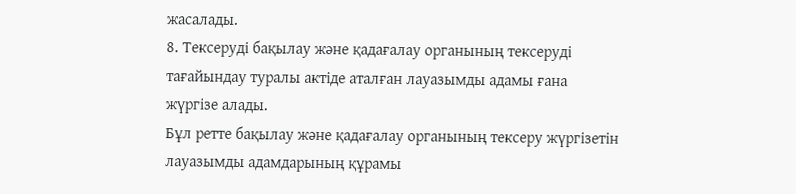жасалады.
8. Тексеруді бақылау және қадағалау органының тексеруді тағайындау туралы актіде аталған лауазымды адамы ғана жүргізе алады.
Бұл ретте бақылау және қадағалау органының тексеру жүргізетін лауазымды адамдарының құрамы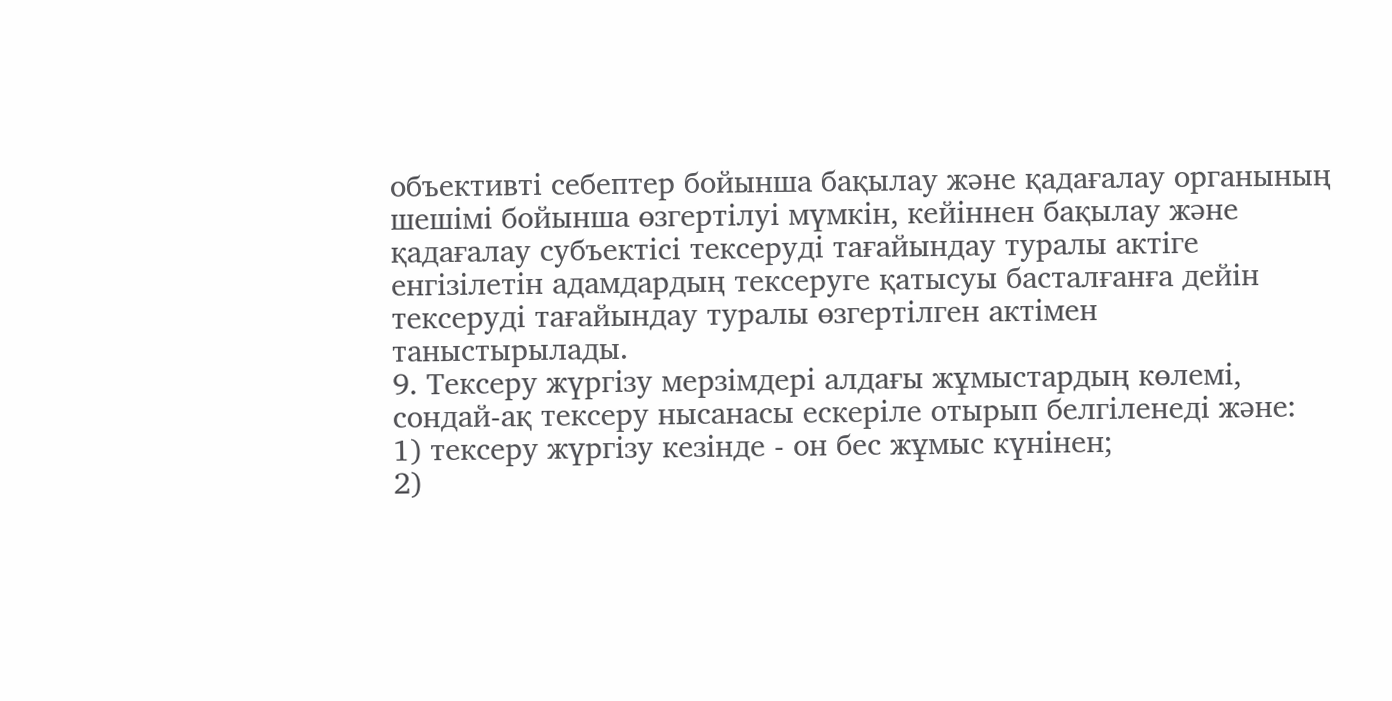объективті себептер бойынша бақылау және қадағалау органының шешімі бойынша өзгертілуі мүмкін, кейіннен бақылау және қадағалау субъектісі тексеруді тағайындау туралы актіге енгізілетін адамдардың тексеруге қатысуы басталғанға дейін тексеруді тағайындау туралы өзгертілген актімен таныстырылады.
9. Тексеру жүргізу мерзімдері алдағы жұмыстардың көлемі, сондай-ақ тексеру нысанасы ескеріле отырып белгіленеді және:
1) тексеру жүргізу кезінде - он бес жұмыс күнінен;
2)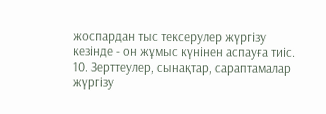жоспардан тыс тексерулер жүргізу кезінде - он жұмыс күнінен аспауға тиіс.
10. Зерттеулер, сынақтар, сараптамалар жүргізу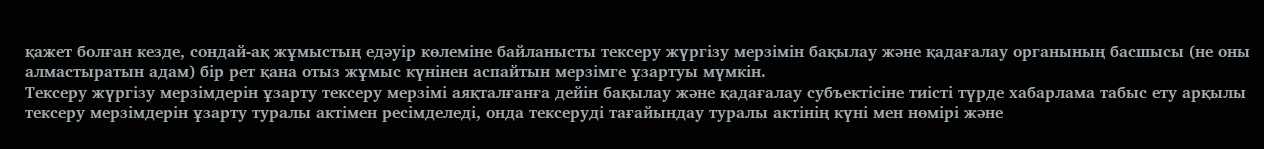қажет болған кезде, сондай-ақ жұмыстың едәуір көлеміне байланысты тексеру жүргізу мерзімін бақылау және қадағалау органының басшысы (не оны алмастыратын адам) бір рет қана отыз жұмыс күнінен аспайтын мерзімге ұзартуы мүмкін.
Тексеру жүргізу мерзімдерін ұзарту тексеру мерзімі аяқталғанға дейін бақылау және қадағалау субъектісіне тиісті түрде хабарлама табыс ету арқылы тексеру мерзімдерін ұзарту туралы актімен ресімделеді, онда тексеруді тағайындау туралы актінің күні мен нөмірі және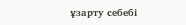ұзарту себебі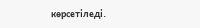көрсетіледі.